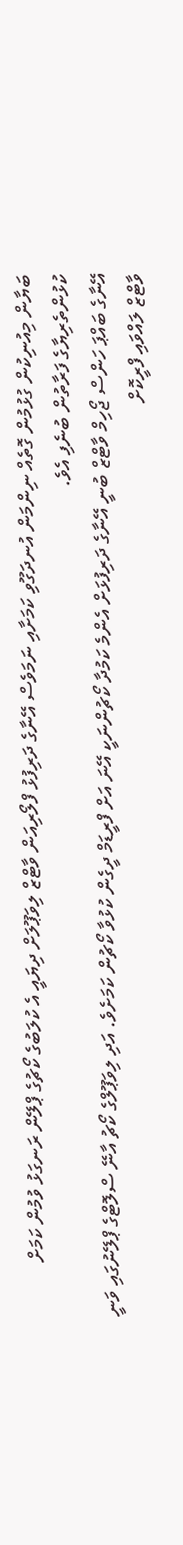ބަޔާން މިއުނިކުން ގުޅުމުން ގޮތެއް ނިންމަން އުނދަގޫވި ކަމަށާއި ނަމަވެސް އޭނާގެ ދަރިފުޅު ފްލޯރިއަން ވާޓްޒް ލިވަޕޫލަށް ދިޔައީ އެ ކުލަބުގެ ކޯޗުގެ ޕްލޭން ރަނގަޅު ވުމުން ކަމަށް ކުޅުންތެރިޔާގެ ފަރާތުން ބުނެފި އެވެ.
އޭނާގެ ބައްޕަ ހަންސް ޖޯހިމް ވާޓްޒް ބުނީ އޭނާގެ ދަރިފުޅަށް އެންމެ ކަމުދާ ކޯޗުންނަކީ އޭނަ އަށް ފްރީޑަމް ދީގެން ކުޅުވާ ކޯޗުން ކަމަށެވެ. އަދި ލިވަޕޫލްގެ ކޯޗު އާނޭ ސްލޮޓްގެ ޕްލޭނުގައި ވަނީ ވާޓްޒް ލައްވައި ފްރީކޮށް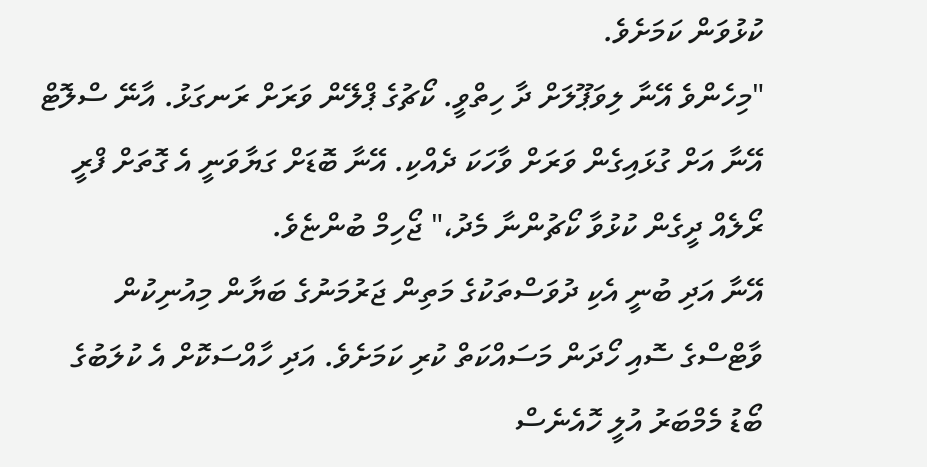ކުޅުވަން ކަމަށެވެ.
"މިހެންވެ އޭނާ ލިވަޕޫލަށް ދާ ހިތްވީ. ކޯޗުގެ ޕްލޭން ވަރަށް ރަނގަޅު. އާނޭ ސްލޮޓް އޭނާ އަށް ގުޅައިގެން ވަރަށް ވާހަކަ ދެއްކި. އޭނާ ބޮޑަށް ގަޔާވަނީ އެ ގޮތަށް ފްރީ ރޯލެއް ދީގެން ކުޅުވާ ކޯޗުންނާ މެދު،" ޖޯހިމް ބުންޏެވެ.
އޭނާ އަދި ބުނީ އެކި ދުވަސްތަކުގެ މަތިން ޖަރުމަނުގެ ބަޔާން މިއުނިކުން ވާޓްސްގެ ސޮއި ހޯދަން މަސައްކަތް ކުރި ކަމަށެވެ. އަދި ހާއްސަކޮށް އެ ކުލަބުގެ ބޯޑު މެމްބަރު އުލީ ހޮއެނެސް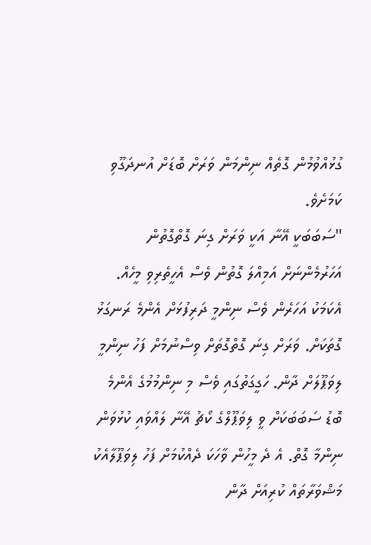ގުޅުއްވުމުން ގޮތެއް ނިންމަން ވަރަށް ބޮޑަށް އުނދަގޫވި ކަމަށެވެ.
"ސަބަބަކީ އޭނާ އަކީ ވަރަށް ގިނަ ގޮތްގޮތުން އަހަރުމެންނަށް އަމިއްލަ ގޮތުން ވެސް އެހީތެރިވި މީހެއް. އެކަމަކު އަހަރެން ވެސް ނިންމީ ދަރިފުޅަށް އެންމެ ރަނގަޅު ގޮތަކަށް. ވަރަށް ގިނަ ގޮތްގޮތަށް ވިސްނުމަށް ފަހު ނިންމީ ލިވަޕޫލަށް ދާން. ހަގީގަތުގައި ވެސް މި ނިންމުމުގެ އެންމެ ބޮޑު ސަބަބަކަށް ވީ ލިވަޕޫލްގެ ކޯޗު އޭނާ ލައްވައި ކުޅުވަން ނިންމާ ގޮތް. އެ ދެ މީހުން ވާހަކަ ދެއްކުމަށް ފަހު ލިވަޕޫލާއެކު މަޝްވަރާތައް ކުރިއަށް ދާން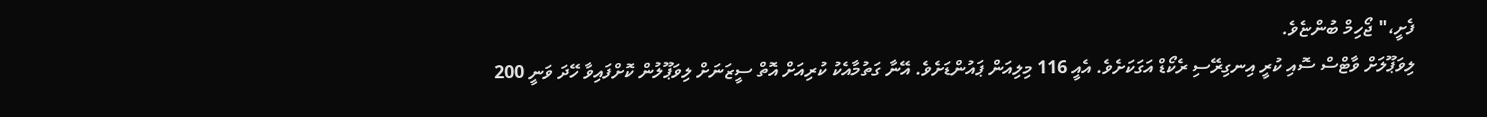ފެށީ،" ޖޯހިމް ބުންޏެވެ.
ލިވަޕޫލަށް ވާޓްސް ސޮއި ކުރީ އިނގިރޭސި ރެކޯޑް އަގަކަށެވެ. އެއީ 116 މިލިއަން ޕައުންޑަށެވެ. އޭނާ ގަތުމާއެކު ކުރިއަށް އޮތް ސީޒަނަށް ލިވަޕޫލުން ކޮށްފައިވާ ހޭދަ ވަނީ 200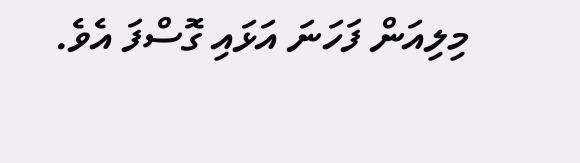މިލިއަން ފަހަނަ އަޅައި ގޮސްފަ އެވެ.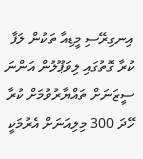އިނގިރޭސި މީޑިއާ ތަކުން ލަފާ ކުރާ ގޮތުގައި ލިވަޕޫލުން އަންނަ ސީޒަނަށް ތައްޔާރުވުމަށް ކުރާ ހޭދަ 300 މިލިއަނަށް އެރުމަކީ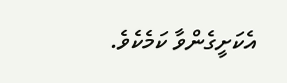އެކަށީގެންވާ ކަމެކެވެ.